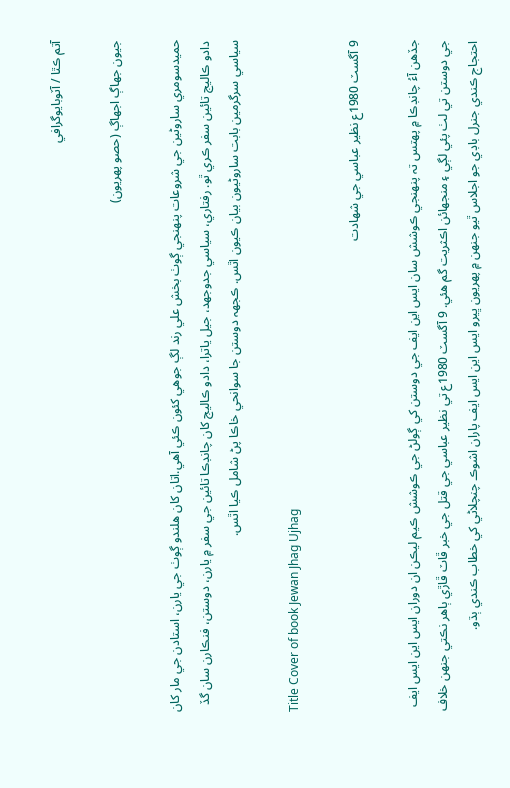آتم ڪٿا / آٽوبايوگرافي

جيون جهاڳ اجهاڳ (حصو پھريون)

حميدسومري ساروڻين جي شروعات پنھنجي ڳوٺ بخش علي رند لڳ جوھي کئون ڪئي آھي.اتان کان ھلندو ڳوٺ جي يارن، استادن جي مار کان دادو ڪاليج تائين سفر ڪري ٿو. رفتاري، سياسي جدوجھد، جيل ياترا، دادو ڪاليج کان چانڊڪا تائين جي سفر ۾ يارن، دوستن، فنڪارن سان گڏ سياسي سرگرمين بابت ساروڻيون بيان ڪيون اٿس. ڪجهہ دوستن جا سوانحي خاڪا پڻ شامل ڪيا اٿس.

Title Cover of book Jewan Jhag Ujhag

9 آگسٽ 1980ع نظير عباسي جي شھادت

جڏھن آءُ چانڊڪا ۾ پھتس تہ پنھنجي ڪوشش سان ايس اين ايف جي دوستن کي ڳولڻ جي ڪوشش ڪيم ليڪن ان دوران ايس اين ايس ايف جي دوستن تي لٺ پئي لڳي ۽ منجهائن اڪثريت گم ھئي. 9 آگسٽ 1980ع تي نظير عباسي جي قتل جي خبر ڦاٽ ڦاڙي ٻاھر نڪتي جنھن خلاف احتجاج ڪندي جنرل باڊي جو اجلاس ٿيو جنھن ۾ پھريون ڀيرو ايس اين ايس ايف پاران اشوڪ چنچلاڻي کي خطاب ڪندي ٻڌو.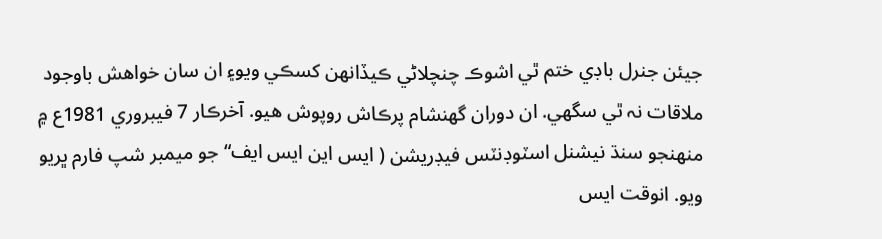جيئن جنرل باڊي ختم ٿي اشوڪ چنچلاڻي ڪيڏانھن کسڪي ويو۽ ان سان خواھش باوجود ملاقات نہ ٿي سگهي. ان دوران گهنشام پرڪاش روپوش ھيو. آخرڪار 7 فيبروري 1981ع ۾ منھنجو سنڌ نيشنل اسٽوڊنٽس فيڊريشن ( ايس اين ايس ايف“ جو ميمبر شپ فارم ڀريو ويو. انوقت ايس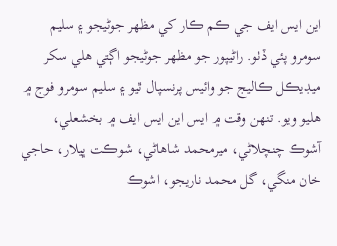اين ايس ايف جي ڪم ڪار کي مظھر جوڻيجو ۽ سليم سومرو پئي ڏٺو. راڻيپور جو مظھر جوڻيجو اڳتي ھلي سکر ميڊيڪل ڪاليج جو وائيس پرنسپال ٿيو ۽ سليم سومرو فوج ۾ ھليو ويو. تنھن وقت ۾ ايس اين ايس ايف ۾ بخشعلي، آشوڪ چنچلاڻي، ميرمحمد شاھاڻي، شوڪت ڀيلار، حاجي خان منگي، گل محمد ناريجو، اشوڪ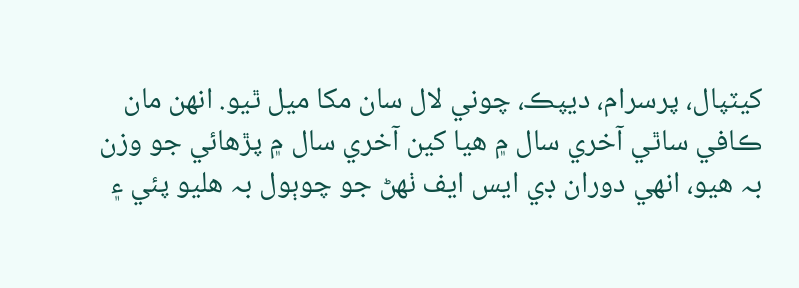کيٽپال، پرسرام، ديپڪ، چوني لال سان مکا ميل ٿيو. انھن مان ڪافي ساٿي آخري سال ۾ ھيا کين آخري سال ۾ پڙھائي جو وزن بہ ھيو، انھي دوران ڊي ايس ايف ٺھڻ جو چوٻول بہ ھليو پئي ۽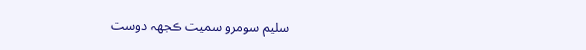سليم سومرو سميت ڪجهہ دوست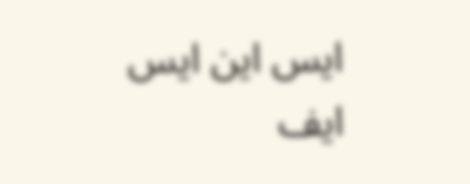ايس اين ايس ايف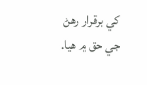کي برقرار رھڻ جي حق ۾ ھيا.